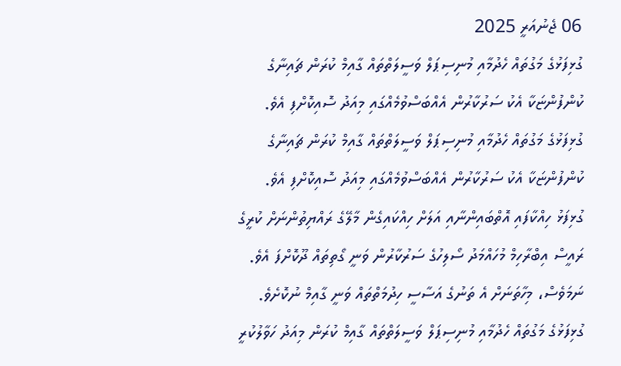06 ޖެނުއަރީ 2025
ގުޅިފަޅުގެ މަގުތައް ހެދުމާއި މުނިސިޕަލް ވަސީލަތްތައް ގާއިމް ކުރަން ޗައިނާގެ ކުންފުންޏަކާ އެކު ސަރުކާރުން އެއްބަސްވުމެއްގައި މިއަދު ސޮއިކޮށްފި އެވެ.
ގުޅިފަޅުގެ މަގުތައް ހެދުމާއި މުނިސިޕަލް ވަސީލަތްތައް ގާއިމް ކުރަން ޗައިނާގެ ކުންފުންޏަކާ އެކު ސަރުކާރުން އެއްބަސްވުމެއްގައި މިއަދު ސޮއިކޮށްފި އެވެ.
ގުޅިފަޅު ހިއްކާފައި އޮތްބައިންނާއި އަލަށް ހިއްކައިގެން މާލޭގެ ރައްޔިތުންނަށް ކުރީގެ ރައީސް އިބްރާހިމް މުހައްމަދު ސޯލިހުގެ ސަރުކާރުން ވަނީ ގޯތިތައް ދޫކޮށްފަ އެވެ. ނަމަވެސް، މިހާތަނަށް އެ ތަނުގެ އަސާސީ ހިދުމަތްތައް ވަނީ ގާއިމް ނުކޮށެވެ.
ގުޅިފަޅުގެ މަގުތައް ހެދުމާއި މުނިސިޕަލް ވަސީލަތްތައް ގާއިމް ކުރަން މިއަދު ހަވާލުކުރީ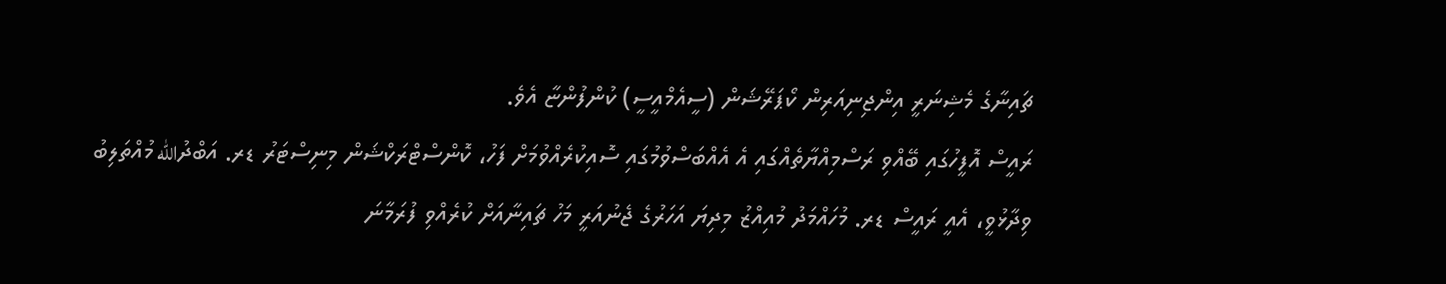ޗައިނާގެ މެޝިނަރީ އިންޖިނިއަރިން ކޯޕަރޭޝަން (ސީއެމްއީސީ) ކުންފުންޏާ އެވެ.
ރައީސް އޮފީހުގައި ބޭއްވި ރަސްމިއްޔާތެއްގައި އެ އެއްބަސްވުމުގައި ސޮއިކުރެއްވުމަށް ފަހު، ކޮންސްޓްރަކްޝަން މިނިސްޓަރު ޑރ. އަބްދުالله މުއްތަލިބު ވިދާޅުވީ، އެއީ ރައީސް ޑރ. މުހައްމަދު މުއިއްޒު މިދިޔަ އަހަރުގެ ޖެނުއަރީ މަހު ޗައިނާއަށް ކުރެއްވި ފުރަމާނަ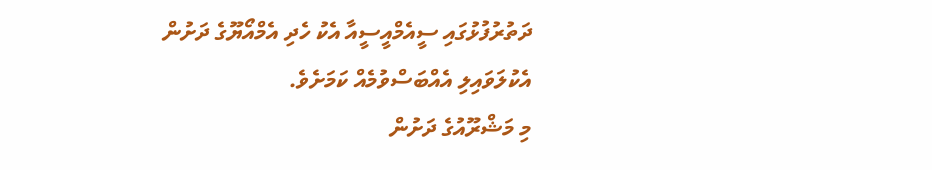ދަތުރުފުޅުގައި ސީއެމްއީސީއާ އެކު ހެދި އެމްއޯޔޫގެ ދަށުން އެކުލަވައިލި އެއްބަސްވުމެއް ކަމަށެވެ.
މި މަޝްރޫއުގެ ދަށުން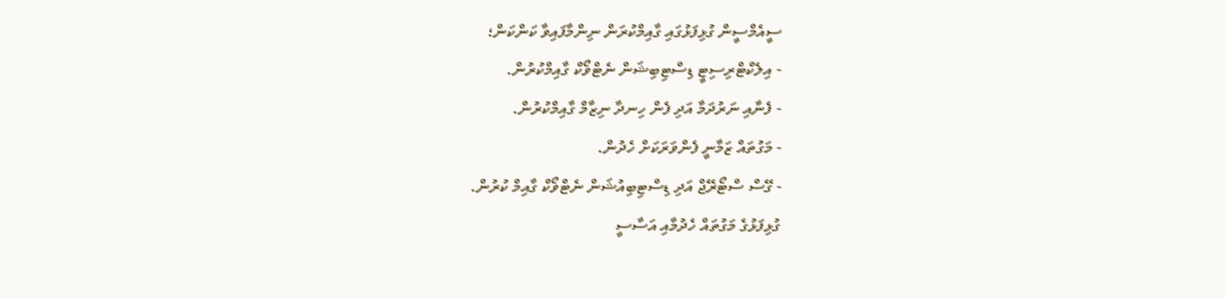ސީއެމްސީން ގުޅިފަޅުގައި ގާއިމްކުރަން ނިންމާފައިވާ ކަންކަން؛
- އިލެކްޓްރިސިޓީ ޑިސްޓިބިޝަން ނެޓްވޯކް ގާއިމްކުރުން.
- ފެނާއި ނަރުދަމާ އަދި ފެން ހިނދާ ނިޒާމް ގާއިމްކުރުން.
- މަގުތައް ޒަމާނީ ފެންވަރަކަށް ހެދުން.
- ގޭސް ސްޓޯރޭޖް އަދި ޑިސްޓިބިއުޝަން ނެޓްވޯކް ގާއިމް ކުރުން.
ގުޅިފަޅުގެ މަގުތައް ހެދުމާއި އަސާސީ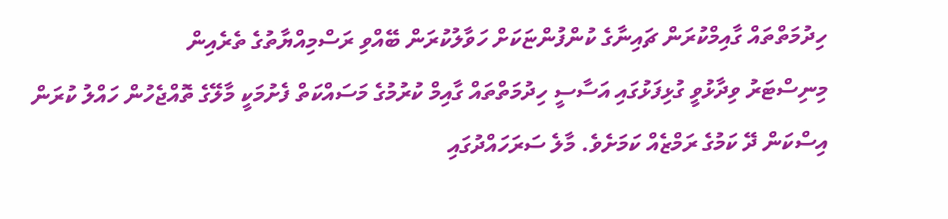ހިދުމަތްތައް ގާއިމްކުރަން ޗައިނާގެ ކުންފުންޏަކަށް ހަވާލުކުރަން ބޭއްވި ރަސްމިއްޔާތުގެ ތެރެއިން
މިނިސްޓަރު ވިދާޅުވީ ގުޅިފަޅުގައި އަސާސީ ހިދުމަތްތައް ގާއިމް ކުރުމުގެ މަސައްކަތް ފެށުމަކީ މާލޭގެ ތޮއްޖެހުން ހައްލު ކުރަން އިސްކަން ދޭ ކަމުގެ ރަމްޒެއް ކަމަށެވެ. މާލެ ސަރަހައްދުގައި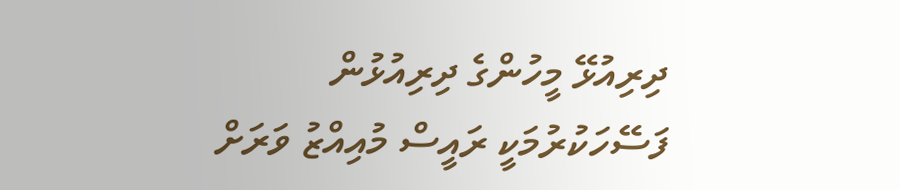ދިރިއުޅޭ މީހުންގެ ދިރިއުޅުން ފަސޭހަކުރުމަކީ ރައީސް މުއިއްޒު ވަރަށް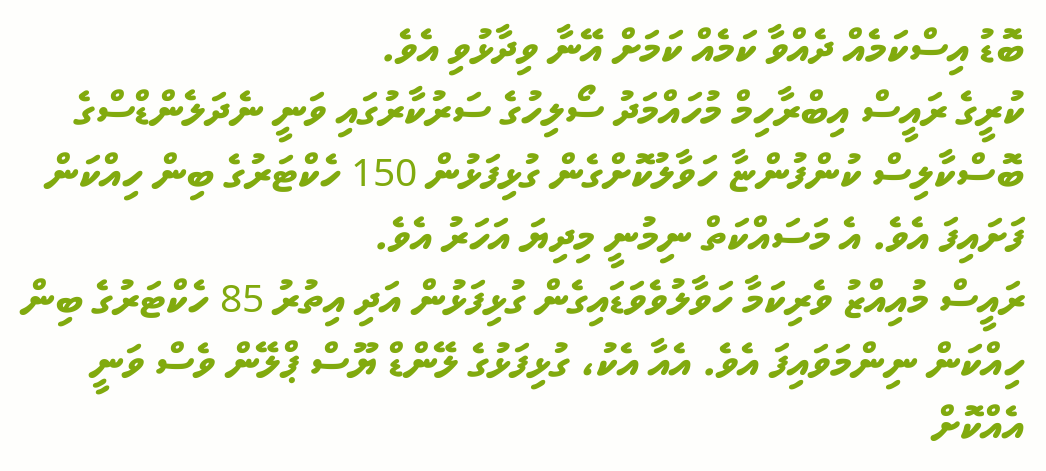ބޮޑު އިސްކަމެއް ދެއްވާ ކަމެއް ކަމަށް އޭނާ ވިދާޅުވި އެވެ.
ކުރީގެ ރައީސް އިބްރާހިމް މުހައްމަދު ސޯލިހުގެ ސަރުކާރުގައި ވަނީ ނެދަލެންޑްސްގެ ބޮސްކާލިސް ކުންފުންޏާ ހަވާލުކޮށްގެން ގުޅިފަޅުން 150 ހެކްޓަރުގެ ބިން ހިއްކަން ފަށައިފަ އެވެ. އެ މަސައްކަތް ނިމުނީ މިދިޔަ އަހަރު އެވެ.
ރައީސް މުއިއްޒު ވެރިކަމާ ހަވާލުވެވަޑައިގެން ގުޅިފަޅުން އަދި އިތުރު 85 ހެކްޓަރުގެ ބިން ހިއްކަން ނިންމަވައިފަ އެވެ. އެއާ އެކު، ގުޅިފަޅުގެ ލޭންޑް ޔޫސް ޕްލޭން ވެސް ވަނީ އެއްކޮށް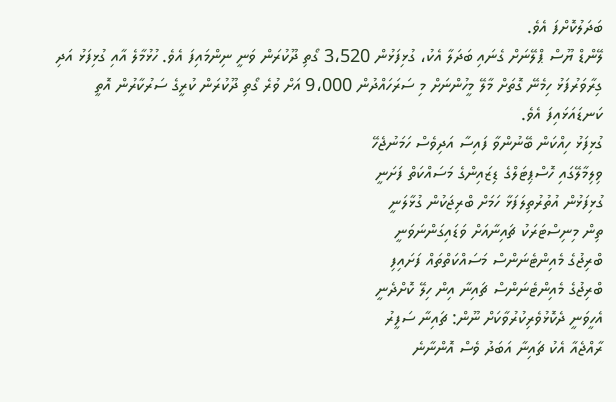ބަދަލުކޮށްފަ އެވެ.
ލޭންޑް ޔޫސް ޕްލޭނަށް ގެނައި ބަދަލާ އެކު، ގުޅިފަޅުން 3،520 ގޯތި ދޫކުރަން ވަނީ ނިންމައިފަ އެވެ. ހުޅުމާލެ އާއި ގުޅިފަޅު އަދި ގިރާވަރުފަޅު ހިމެނޭ ގޮތަށް މާލޭ މީހުންނަށް މި ސަރަހައްދުން 9،000 އަށް ވުރެ ގޯތި ދޫކުރަން ކުރީގެ ސަރުކާރުން އޮތީ ކަނޑައަޅައިފަ އެވެ.
ގުޅިފަޅު ހިއްކަން ބޭނުންވާ ފައިސާ އަދިވެސް ހަމަނުޖެހޭ
ވިލިމާލޭގައި ހޮސްޕިޓަލްގެ ޑިޒައިންގެ މަސައްކަތް ފަށަނީ
ގުޅިފަޅުން އުތުރުތިލަފަޅާ ހަމަށް ބްރިޖަކުން ގުޅާލަނީ
ތިން މިނިސްޓަރަކު ޗައިނާއަށް ވަޑައިގަންނަވަނީ
ބްރިޖުގެ މެއިންޓެނަންސް މަސައްކަތްތައް ފަށައިފި
ބްރިޖުގެ މެއިންޓެނަންސް ޗައިނާ އިން ހިލޭ ކޮށްދެނީ
އެހީވަނީ ދެކޮޅުވެރިކުރުވާކަށް ނޫން: ޗައިނާ ސަފީރު
ރާއްޖެއާ އެކު ޗައިނާ އަބަދު ވެސް އޮންނާނެ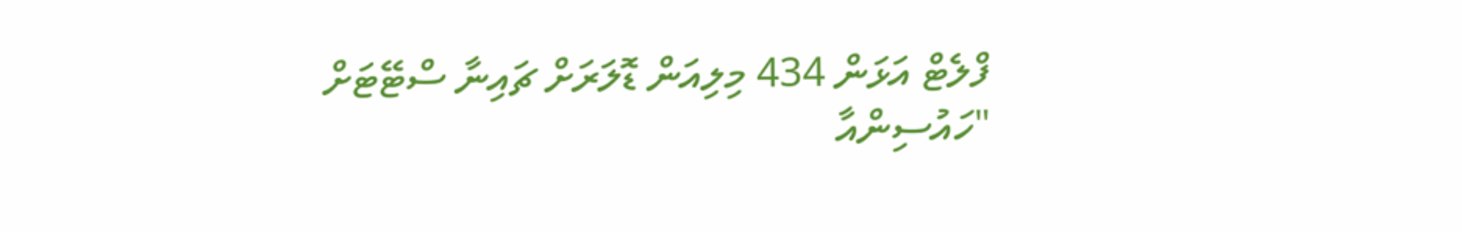ފްލެޓް އަޅަން 434 މިލިއަން ޑޮލަރަށް ޗައިނާ ސްޓޭޓަށް
"ހައުސިންއާ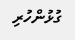ގުޅުންހުރި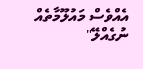އެއްވެސް މައުލޫމާތެއް ނުގެއްލޭ"